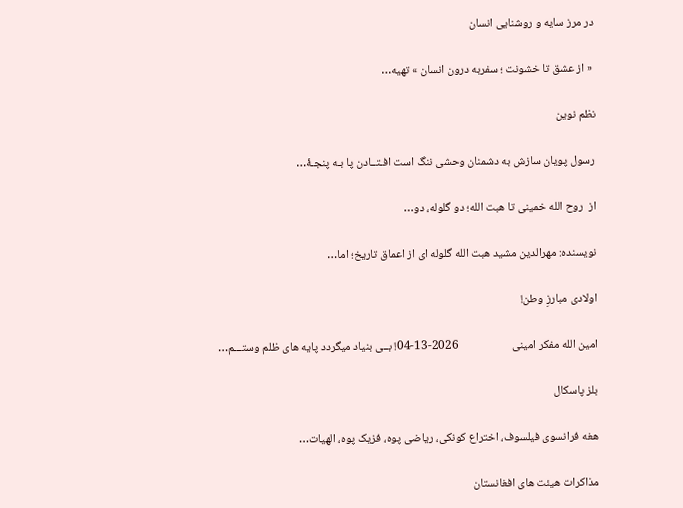در مرز سایه و روشنایی انسان

 « از عشق تا خشونت ؛ سفربه درون انسان » تهیه…

نظم نوین

رسول پویان سازش به دشمنان وحشی ننگ است افـتــادن پا بـه پنجـۀ…

از  روح الله خمینی تا هبت الله؛ دو گلوله، دو…

نویسنده: مهرالدین مشید هبت الله گلوله ای از اعماق تاریخ؛ اما…

اولادی مبارزِ وطن!

امین الله مفکر امینی                    2026-13-04! بــی بنیاد میگردد پایه های ظلم وستـــم…

بلز پاسکال

هغه فرانسوی فیلسوف، اختراع کونکی، ریاضی پوه، فزیک پوه، الهیات…

مذاکرات هیئت های افغانستان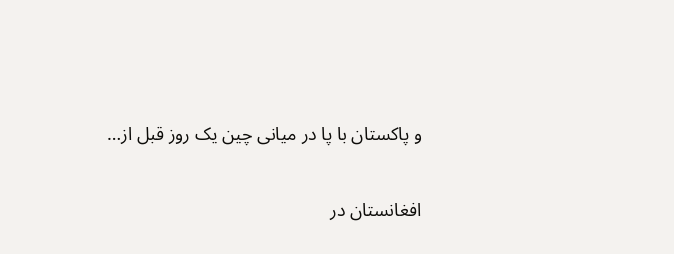و پاکستان با پا در میانی چین یک روز قبل از…

افغانستان در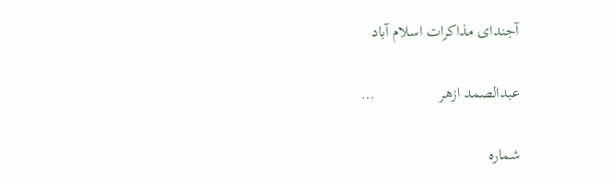آجندای مذاکرات اسلام آباد

عبدالصمد ازهر                …

شماره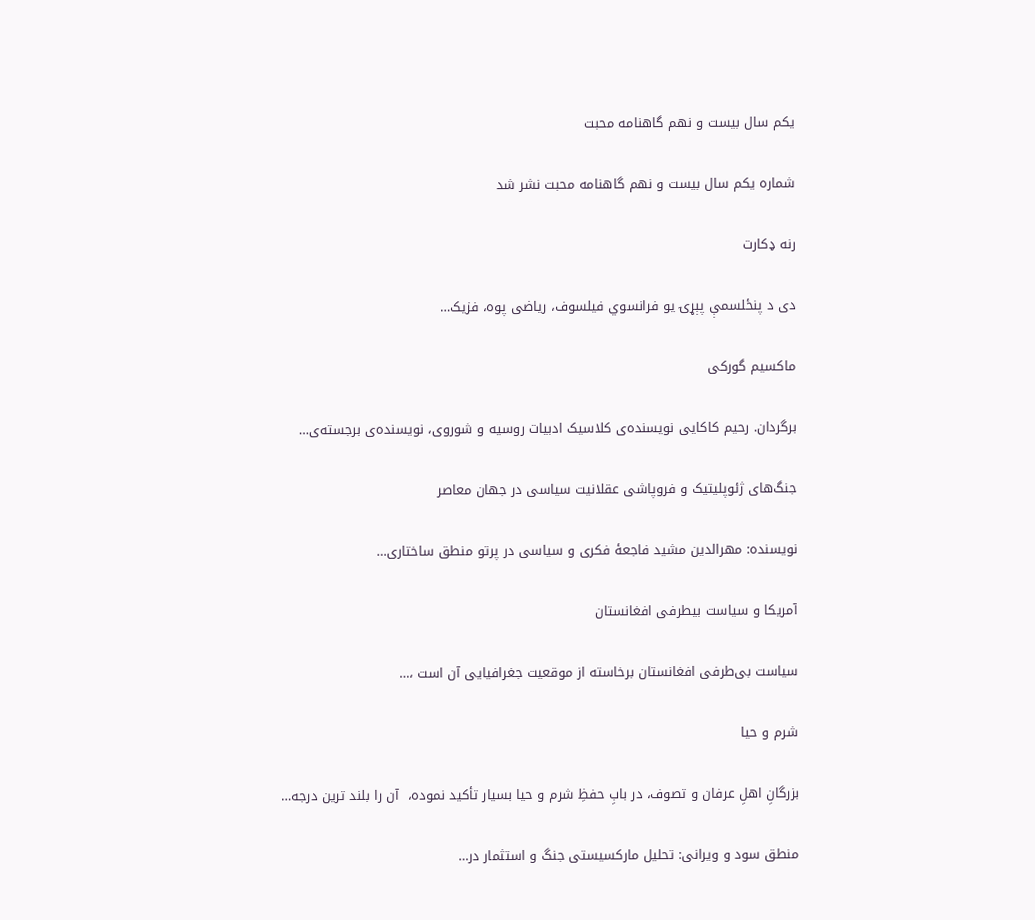یکم سال بیست و نهم گاهنامه محبت

شماره یکم سال بیست و نهم گاهنامه محبت نشر شد

رنه ډکارت

دی د پنځلسمې پېړۍ یو فرانسوي فیلسوف، ریاضی پوه، فزیک…

ماکسیم گورکی

برگردان. رحیم کاکایی نویسنده‌ی کلاسیک ادبیات روسیه و شوروی، نویسنده‌ی برجسته‌ی…

جنگ‌های ژئوپلیتیک و فروپاشی عقلانیت سیاسی در جهان معاصر

نویسنده: مهرالدین مشید فاجعهٔ فکری و سیاسی در پرتو منطق ساختاری…

آمریکا و سیاست بیطرفی افغانستان

سیاست بی‌طرفی افغانستان برخاسته از موقعیت جغرافیایی آن است ،…

شرم و حیا

بزرگانِ اهلِ عرفان و تصوف، در بابِ حفظِ شرم و حیا بسیار تأکید نموده‌،  آن را بلند ترین درجه…

منطق سود و ویرانی: تحلیل مارکسیستی جنگ و استثمار در…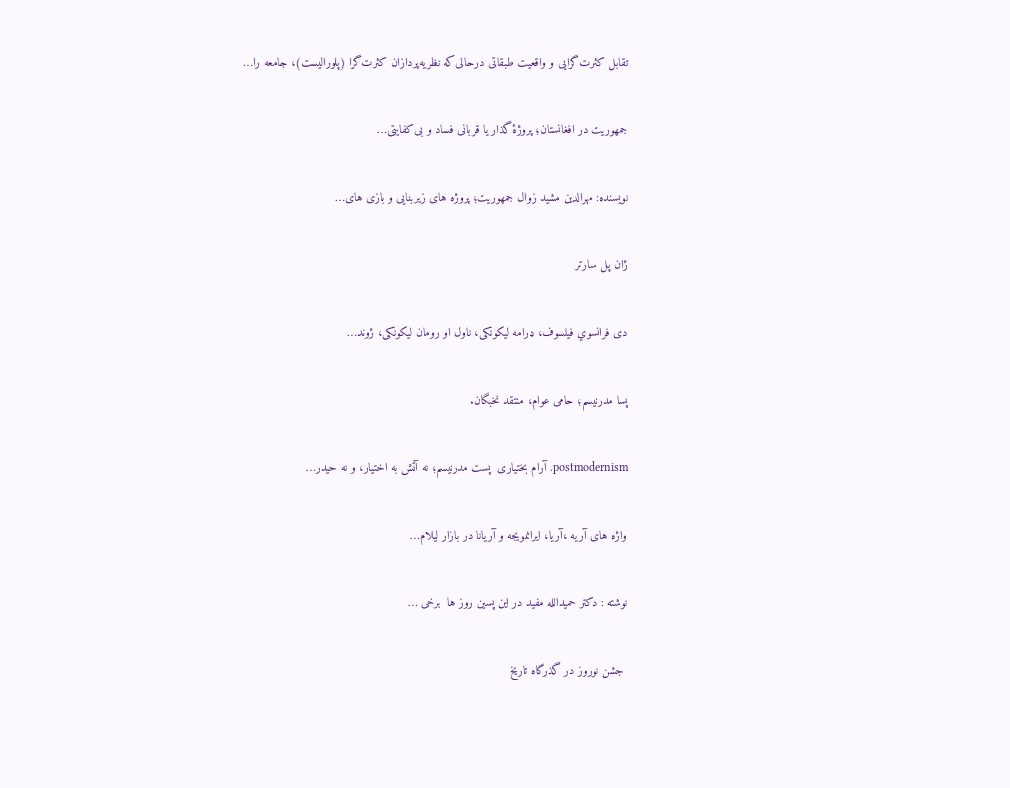تقابل کثرت‌گرایی و واقعیت طبقاتی درحالی‌که نظریه‌پردازان کثرت‌گرا (پلورالیست)، جامعه را…

جمهوریت در افغانستان؛ پروژهٔ گذار یا قربانی فساد و بی‌کفایتی…

نویسنده: مهرالدین مشید زوال جمهوریت؛ پروژه های زیربنایی و بازی های…

ژان پل سارتر

دی فرانسوي فیلسوف، ډرامه لیکونکی، ناول او رومان لیکونکی، ژوند…

پسا مدرنیسم؛ حامی عوام، منتقد نخبگان.

postmodernism. آرام بختیاری  پست مدرنیسم؛ نه آتش به اختیار، و نه حیدر…

واژه های آریه ،آریا، ایرانمویجه و آریانا در بازار لیلام…

نوشته : دکتر حمیدالله مفید در این پسین روز ها  برخی …

 جشن نوروز در گذرگاه تاریخ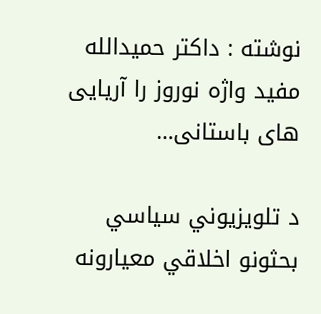نوشته : داکتر حمیدالله مفید واژه نوروز را آریایی های باستانی…

د تلویزیوني سیاسي بحثونو اخلاقي معیارونه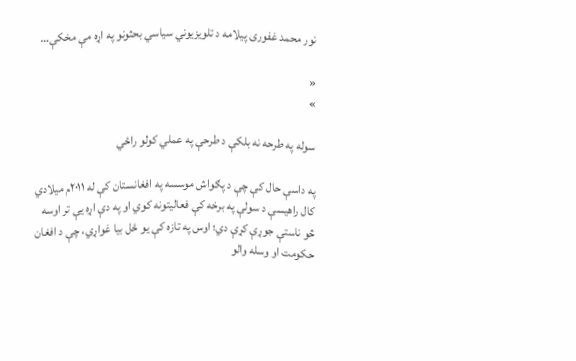نور محمد غفوری پیلامه د تلویزیوني سیاسي بحثونو په اړه مې مخکې…

«
»

سوله په طرحه نه بلکې د طرحې په عملي کولو راځي

په داسې حال کې چې د پګواش موسسه په افغانستان کې له ۲۰۱۱م میلادي کال راهیسې د سولې په برخه کې فعالیتونه کوي او په دې اړه يې تر اوسه څو ناستې جوړې کړې دي؛ اوس په تازه کې يو ځل بيا غواړي، چې د افغان حکومت او وسله والو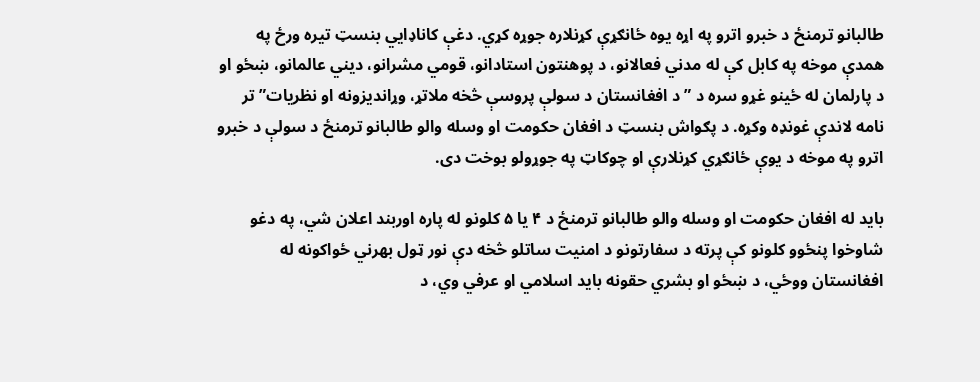طالبانو ترمنځ د خبرو اترو په اړه یوه ځانګړې کړنلاره جوړه کړي. دغې کاناډايي بنسټ تيره ورځ په همدې موخه په کابل کې له مدني فعالانو، د پوهنتون استادانو، قومي مشرانو، دیني عالمانو، ښځو او د پارلمان له ځينو غړو سره د ” د افغانستان د سولې پروسې څخه ملاتړ، وړاندیزونه او نظریات” تر نامه لاندې غونډه وکړه. د پګواش بنسټ د افغان حکومت او وسله والو طالبانو ترمنځ د سولې د خبرو اترو په موخه د یوې ځانګړي کړنلارې او چوکاټ په جوړولو بوخت دی.

باید له افغان حکومت او وسله والو طالبانو ترمنځ د ۴ یا ۵ کلونو له پاره اوربند اعلان شي، په دغو شاوخوا پنځوو کلونو کې پرته د سفارتونو د امنیت ساتلو څخه دې نور ټول بهرني ځواکونه له افغانستان ووځي، د ښځو او بشري حقونه باید اسلامي او عرفي وي، د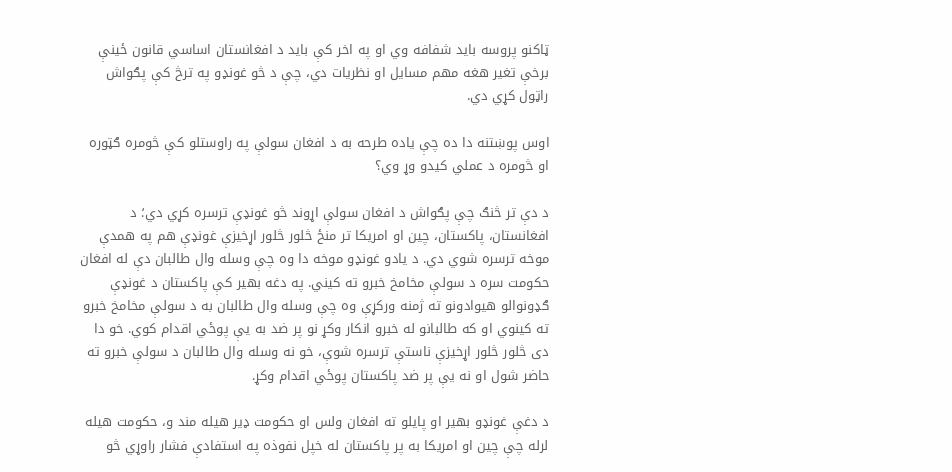ټاکنو پروسه باید شفافه وي او په اخر کې باید د افغانستان اساسي قانون ځينې برخې تغیر هغه مهم مسایل او نظریات دي، چې د څو غونډو په ترڅ کې پګواش راټول کړي دي.

اوس پوښتنه دا ده چې ياده طرحه به د افغان سولې په راوستلو کې څومره ګټوره او څومره د عملي کيدو وړ وي؟

د دې تر څنګ چې پګواش د افغان سولې اړوند څو غونډې ترسره کړي دي؛ د افغانستان، پاکستان، چين او امریکا تر منځ څلور څلور اړخيزې غونډې هم په همدې موخه ترسره شوي دي. د يادو غونډو موخه دا وه چې وسله وال طالبان دې له افغان حکومت سره د سولې مخامخ خبرو ته کيني. په دغه بهير کې پاکستان د غونډې ګډونوالو هيوادونو ته ژمنه ورکړې وه چې وسله وال طالبان به د سولې مخامخ خبرو ته کينوي او که طالبانو له خبرو انکار وکړ نو پر ضد به يې پوځي اقدام کوي. خو دا دی څلور څلور اړخيزې ناستې ترسره شوې، خو نه وسله وال طالبان د سولې خبرو ته حاضر شول او نه يې پر ضد پاکستان پوځي اقدام وکړ.

د دغې غونډو بهير او پايلو ته افغان ولس او حکومت ډير هيله مند و، حکومت هيله لرله چې چين او امريکا به پر پاکستان له خپل نفوذه په استفادې فشار راوړي څو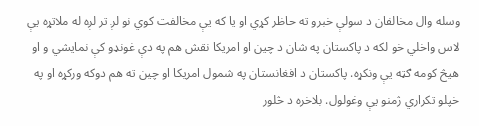وسله وال مخالفان د سولې خبرو ته حاظر کړي او يا که يې مخالفت کوي نو لږ تر لږه له ملاتړه يې لاس واخلي خو لکه د پاکستان په شان د چين او امریکا نقش هم په دې غونډو کې نمايشي و او هيڅ کومه ګټه يې ونکړه. پاکستان د افغانستان په شمول امریکا او چين ته هم دوکه ورکړه او په خپلو تکراري ژمنو يې وغولول. بلاخره د څلور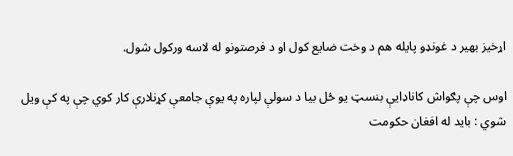اړخيز بهير د غونډو پايله هم د وخت ضايع کول او د فرصتونو له لاسه ورکول شول.

اوس چې پګواش کاناډايې بنسټ يو ځل بيا د سولې لپاره په يوې جامعې کړنلارې کار کوي چې په کې ويل شوي : باید له افغان حکومت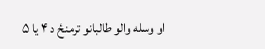او وسله والو طالبانو ترمنځ د ۴ یا ۵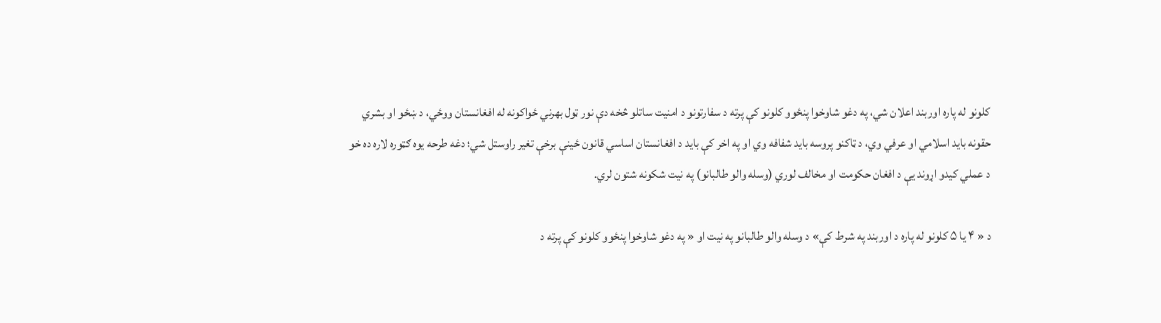کلونو له پاره اوربند اعلان شي، په دغو شاوخوا پنځوو کلونو کې پرته د سفارتونو د امنیت ساتلو څخه دې نور ټول بهرني ځواکونه له افغانستان ووځي، د ښځو او بشري حقونه باید اسلامي او عرفي وي، د ټاکنو پروسه باید شفافه وي او په اخر کې باید د افغانستان اساسي قانون ځينې برخې تغیر راوستل شي؛ دغه طرحه يوه ګټوره لاره ده خو د عملي کيدو اړوند يې د افغان حکومت او مخالف لوري (وسله والو طالبانو) په نيت شکونه شتون لري.

د « ۴ یا ۵ کلونو له پاره د اوربند په شرط کې» د وسله والو طالبانو په نيت او « په دغو شاوخوا پنځوو کلونو کې پرته د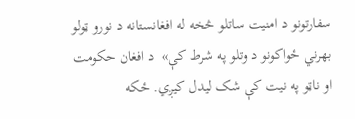سفارتونو د امنیت ساتلو څخه له افغانستانه د نورو ټولو بهرني ځواکونو د وتلو په شرط کې»  د افغان حکومت او ناټو په نيت کې شک ليدل کيږي. ځکه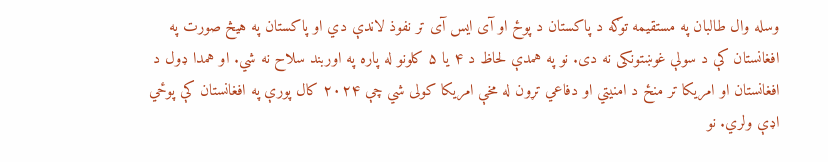وسله وال طالبان په مستقيمه توګه د پاکستان د پوځ او آی ايس آی تر نفوذ لاندې دي او پاکستان په هیڅ صورت په افغانستان کې د سولې غوښتونکی نه دی. نو په همدې لحاظ د ۴ یا ۵ کلونو له پاره په اوربند سلاح نه شي. او همدا ډول د افغانستان او امريکا تر منځ د امنيتي او دفاعي تړون له مخې امریکا کولی شي چې ۲۰۲۴ کال پورې په افغانستان کې پوځي اډې ولري. نو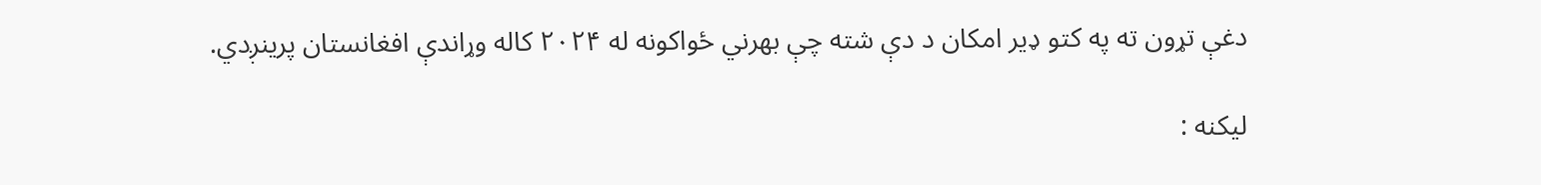دغې تړون ته په کتو ډیر امکان د دې شته چې بهرني ځواکونه له ۲۰۲۴ کاله وړاندې افغانستان پرينږدي.

لیکنه :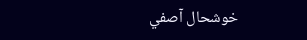خوشحال آصفي